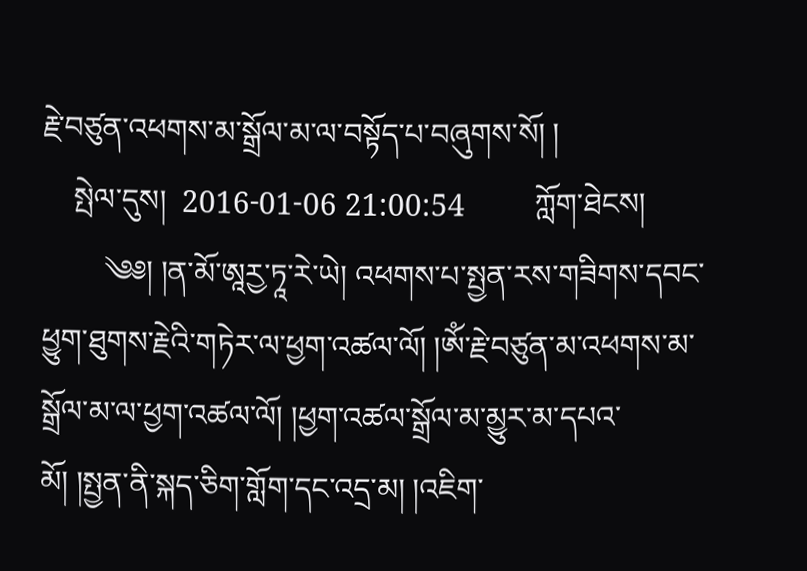རྗེ་བཙུན་འཕགས་མ་སྒྲོལ་མ་ལ་བསྟོད་པ་བཞུགས་སོ། །
    སྤེལ་དུས།  2016-01-06 21:00:54         ཀློག་ཐེངས།
        ༄༅། །ན་མོ་ཨཱརྱ་ཏཱ་རེ་ཡེ། འཕགས་པ་སྤྱན་རས་གཟིགས་དབང་ཕྱུག་ཐུགས་རྗེའི་གཏེར་ལ་ཕྱག་འཚལ་ལོ། །ཨོཾ་རྗེ་བཙུན་མ་འཕགས་མ་སྒྲོལ་མ་ལ་ཕྱག་འཚལ་ལོ། །ཕྱག་འཚལ་སྒྲོལ་མ་མྱུར་མ་དཔའ་མོ། །སྤྱན་ནི་སྐད་ཅིག་གློག་དང་འདྲ་མ། །འཇིག་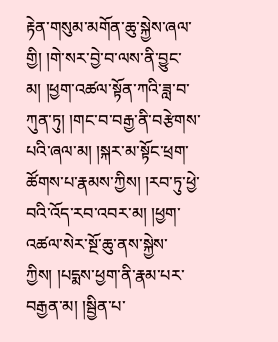རྟེན་གསུམ་མགོན་ཆུ་སྐྱེས་ཞལ་གྱི། །གེ་སར་བྱེ་བ་ལས་ནི་བྱུང་མ། །ཕྱག་འཚལ་སྟོན་ཀའི་ཟླ་བ་ཀུན་ཏུ། །གང་བ་བརྒྱ་ནི་བརྩེགས་པའི་ཞལ་མ། །སྐར་མ་སྟོང་ཕྲག་ཚོགས་པ་རྣམས་ཀྱིས། །རབ་ཏུ་ཕྱེ་བའི་འོད་རབ་འབར་མ། །ཕྱག་འཚལ་སེར་སྔོ་ཆུ་ནས་སྐྱེས་ཀྱིས། །པདྨས་ཕྱག་ནི་རྣམ་པར་བརྒྱན་མ། །སྦྱིན་པ་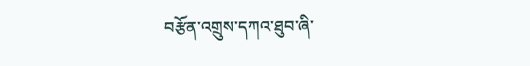བརྩོན་འགྲུས་དཀའ་ཐུབ་ཞི་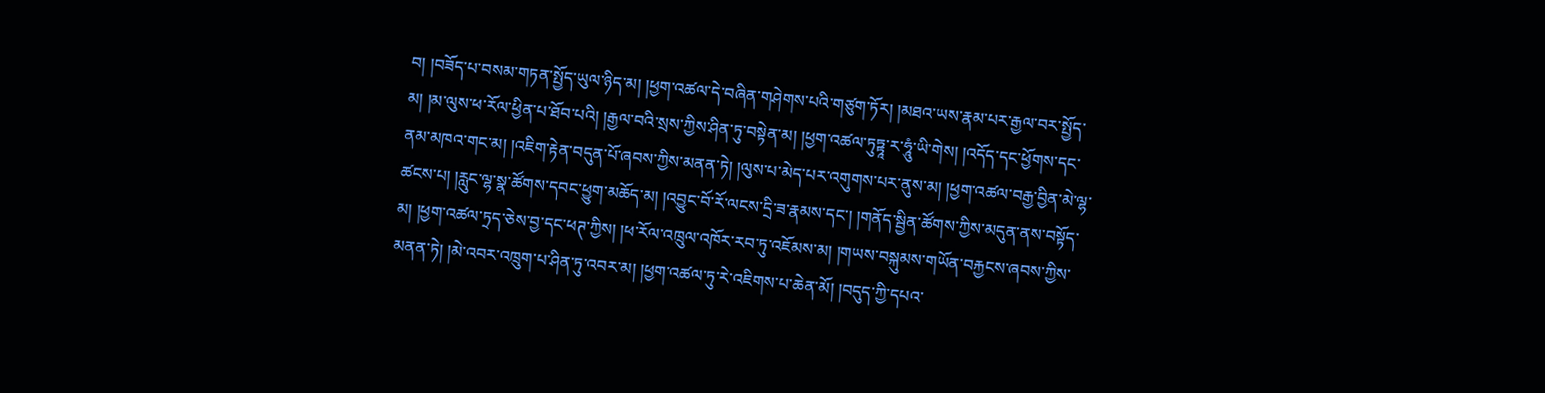བ། །བཟོད་པ་བསམ་གཏན་སྤྱོད་ཡུལ་ཉིད་མ། །ཕྱག་འཚལ་དེ་བཞིན་གཤེགས་པའི་གཙུག་ཏོར། །མཐའ་ཡས་རྣམ་པར་རྒྱལ་བར་སྤྱོད་མ། །མ་ལུས་ཕ་རོལ་ཕྱིན་པ་ཐོབ་པའི། །རྒྱལ་བའི་སྲས་ཀྱིས་ཤིན་ཏུ་བསྟེན་མ། །ཕྱག་འཚལ་ཏུཏྟཱ་ར་ཧཱུཾ་ཡི་གེས། །འདོད་དང་ཕྱོགས་དང་ནམ་མཁའ་གང་མ། །འཇིག་རྟེན་བདུན་པོ་ཞབས་ཀྱིས་མནན་ཏེ། །ལུས་པ་མེད་པར་འགུགས་པར་ནུས་མ། །ཕྱག་འཚལ་བརྒྱ་བྱིན་མེ་ལྷ་ཚངས་པ། །རླུང་ལྷ་སྣ་ཚོགས་དབང་ཕྱུག་མཆོད་མ། །འབྱུང་བོ་རོ་ལངས་དྲི་ཟ་རྣམས་དང་། །གནོད་སྦྱིན་ཚོགས་ཀྱིས་མདུན་ནས་བསྟོད་མ། །ཕྱག་འཚལ་ཏྲད་ཅེས་བྱ་དང་ཕཊ་ཀྱིས། །ཕ་རོལ་འཁྲུལ་འཁོར་རབ་ཏུ་འཇོམས་མ། །གཡས་བསྐུམས་གཡོན་བརྐྱངས་ཞབས་ཀྱིས་མནན་ཏེ། །མེ་འབར་འཁྲུག་པ་ཤིན་ཏུ་འབར་མ། །ཕྱག་འཚལ་ཏུ་རེ་འཇིགས་པ་ཆེན་མོ། །བདུད་ཀྱི་དཔའ་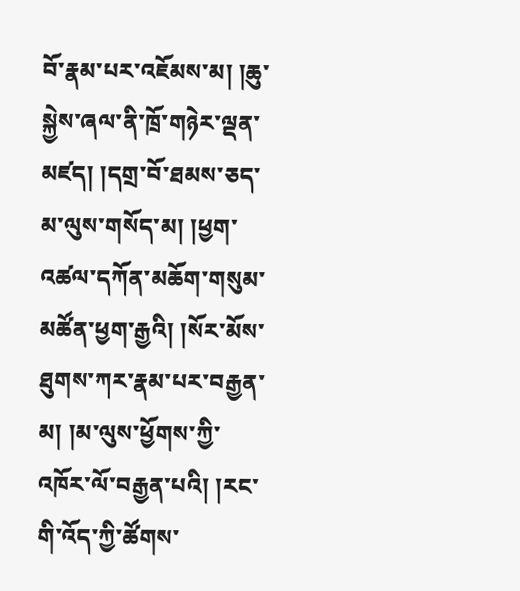བོ་རྣམ་པར་འཇོམས་མ། །ཆུ་སྐྱེས་ཞལ་ནི་ཁྲོ་གཉེར་ལྡན་མཛད། །དགྲ་བོ་ཐམས་ཅད་མ་ལུས་གསོད་མ། །ཕྱག་འཚལ་དཀོན་མཆོག་གསུམ་མཚོན་ཕྱག་རྒྱའི། །སོར་མོས་ཐུགས་ཀར་རྣམ་པར་བརྒྱན་མ། །མ་ལུས་ཕྱོགས་ཀྱི་འཁོར་ལོ་བརྒྱན་པའི། །རང་གི་འོད་ཀྱི་ཚོགས་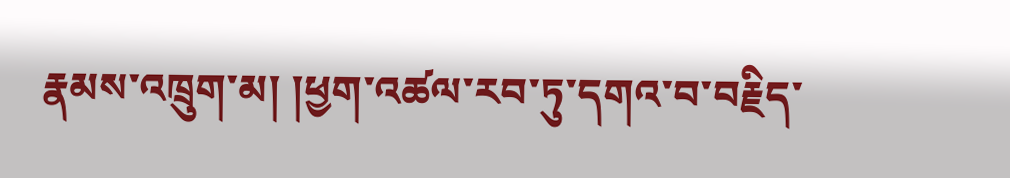རྣམས་འཁྲུག་མ། །ཕྱག་འཚལ་རབ་ཏུ་དགའ་བ་བརྗིད་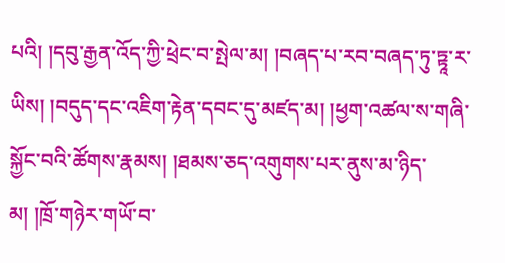པའི། །དབུ་རྒྱན་འོད་ཀྱི་ཕྲེང་བ་སྤེལ་མ། །བཞད་པ་རབ་བཞད་ཏུ་ཏྟཱ་ར་ཡིས། །བདུད་དང་འཇིག་རྟེན་དབང་དུ་མཛད་མ། །ཕྱག་འཚལ་ས་གཞི་སྐྱོང་བའི་ཚོགས་རྣམས། །ཐམས་ཅད་འགུགས་པར་ནུས་མ་ཉིད་མ། །ཁྲོ་གཉེར་གཡོ་བ་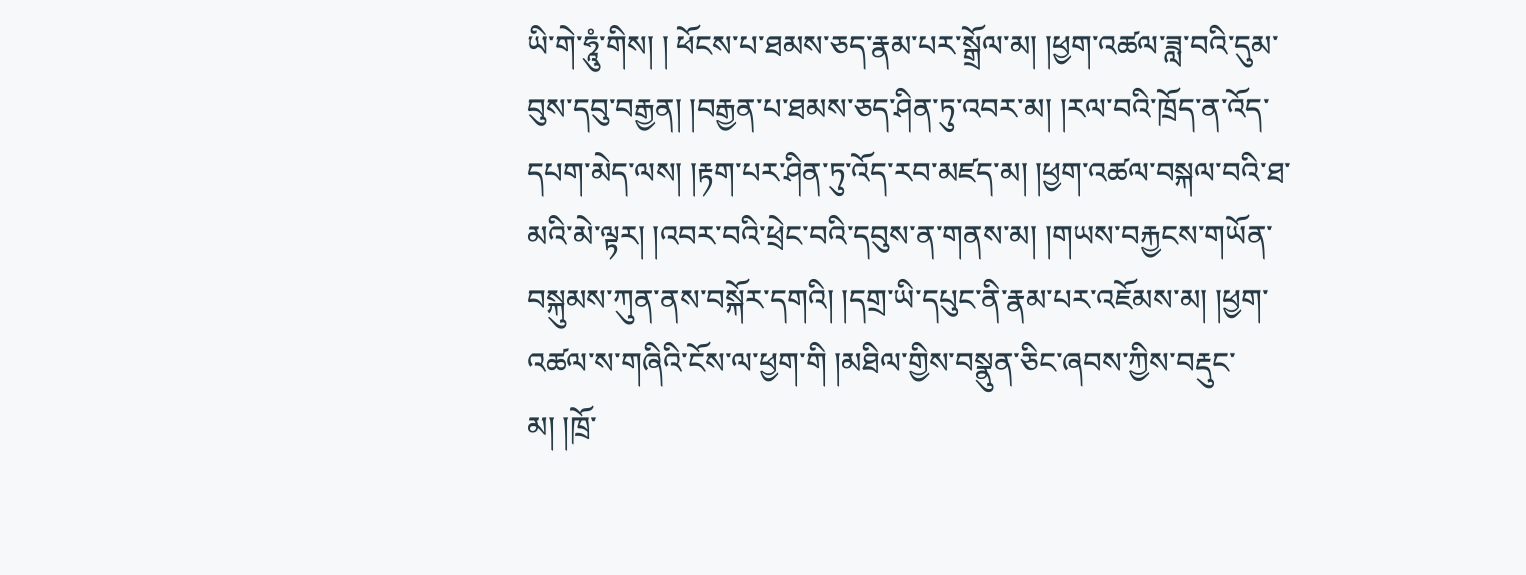ཡི་གེ་ཧཱུཾ་གིས། ། ཕོངས་པ་ཐམས་ཅད་རྣམ་པར་སྒྲོལ་མ། །ཕྱག་འཚལ་ཟླ་བའི་དུམ་བུས་དབུ་བརྒྱན། །བརྒྱན་པ་ཐམས་ཅད་ཤིན་ཏུ་འབར་མ། །རལ་བའི་ཁྲོད་ན་འོད་དཔག་མེད་ལས། །རྟག་པར་ཤིན་ཏུ་འོད་རབ་མཛད་མ། །ཕྱག་འཚལ་བསྐལ་བའི་ཐ་མའི་མེ་ལྟར། །འབར་བའི་ཕྲེང་བའི་དབུས་ན་གནས་མ། །གཡས་བརྐྱངས་གཡོན་བསྐུམས་ཀུན་ནས་བསྐོར་དགའི། །དགྲ་ཡི་དཔུང་ནི་རྣམ་པར་འཇོམས་མ། །ཕྱག་འཚལ་ས་གཞིའི་ངོས་ལ་ཕྱག་གི །མཐིལ་གྱིས་བསྣུན་ཅིང་ཞབས་ཀྱིས་བརྡུང་མ། །ཁྲོ་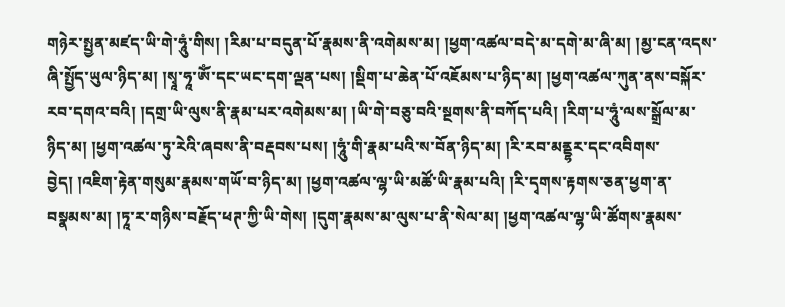གཉེར་སྤྱན་མཛད་ཡི་གེ་ཧཱུཾ་གིས། །རིམ་པ་བདུན་པོ་རྣམས་ནི་འགེམས་མ། །ཕྱག་འཚལ་བདེ་མ་དགེ་མ་ཞི་མ། །མྱ་ངན་འདས་ཞི་སྤྱོད་ཡུལ་ཉིད་མ། །སྭཱ་ཧཱ་ཨོཾ་དང་ཡང་དག་ལྡན་པས། །སྡིག་པ་ཆེན་པོ་འཇོམས་པ་ཉིད་མ། །ཕྱག་འཚལ་ཀུན་ནས་བསྐོར་རབ་དགའ་བའི། །དགྲ་ཡི་ལུས་ནི་རྣམ་པར་འགེམས་མ། །ཡི་གེ་བཅུ་བའི་སྔགས་ནི་བཀོད་པའི། །རིག་པ་ཧཱུཾ་ལས་སྒྲོལ་མ་ཉིད་མ། །ཕྱག་འཚལ་ཏུ་རེའི་ཞབས་ནི་བརྡབས་པས། །ཧཱུཾ་གི་རྣམ་པའི་ས་བོན་ཉིད་མ། །རི་རབ་མནྡྷར་དང་འབིགས་བྱེད། །འཇིག་རྟེན་གསུམ་རྣམས་གཡོ་བ་ཉིད་མ། །ཕྱག་འཚལ་ལྷ་ཡི་མཚོ་ཡི་རྣམ་པའི། །རི་དྭགས་རྟགས་ཅན་ཕྱག་ན་བསྣམས་མ། །ཏཱ་ར་གཉིས་བརྗོད་ཕཊ་ཀྱི་ཡི་གེས། །དུག་རྣམས་མ་ལུས་པ་ནི་སེལ་མ། །ཕྱག་འཚལ་ལྷ་ཡི་ཚོགས་རྣམས་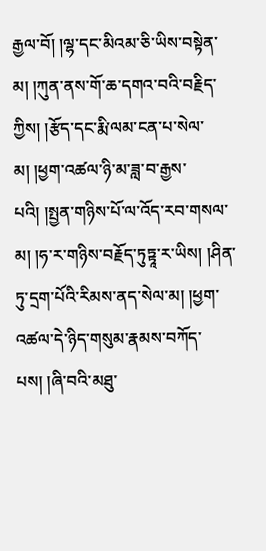རྒྱལ་བོ། །ལྷ་དང་མིའམ་ཅི་ཡིས་བསྟེན་མ། །ཀུན་ནས་གོ་ཆ་དགའ་བའི་བརྗིད་ཀྱིས། །རྩོད་དང་རྨི་ལམ་ངན་པ་སེལ་མ། །ཕྱག་འཚལ་ཉི་མ་ཟླ་བ་རྒྱས་པའི། །སྤྱན་གཉིས་པོ་ལ་འོད་རབ་གསལ་མ། །ཧ་ར་གཉིས་བརྗོད་ཏུཏྟཱ་ར་ཡིས། །ཤིན་ཏུ་དྲག་པོའི་རིམས་ནད་སེལ་མ། །ཕྱག་འཚལ་དེ་ཉིད་གསུམ་རྣམས་བཀོད་པས། །ཞི་བའི་མཐུ་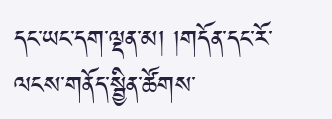དང་ཡང་དག་ལྡན་མ། །གདོན་དང་རོ་ལངས་གནོད་སྦྱིན་ཚོགས་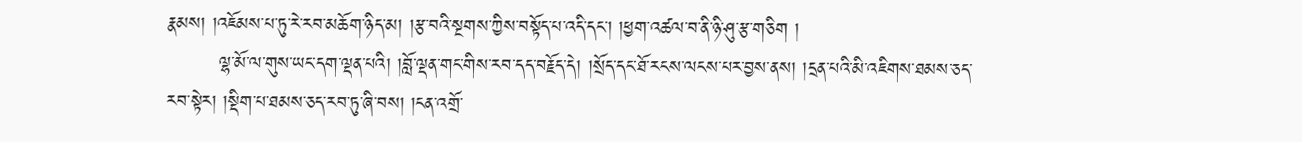རྣམས། །འཇོམས་པ་ཏུ་རེ་རབ་མཆོག་ཉིད་མ། །རྩ་བའི་སྔགས་ཀྱིས་བསྟོད་པ་འདི་དང་། །ཕྱག་འཚལ་བ་ནི་ཉི་ཤུ་རྩ་གཅིག །
        ལྷ་མོ་ལ་གུས་ཡང་དག་ལྡན་པའི། །བློ་ལྡན་གང་གིས་རབ་དད་བརྗོད་དེ། །སྲོད་དང་ཐོ་རངས་ལངས་པར་བྱས་ནས། །དྲན་པའི་མི་འཇིགས་ཐམས་ཅད་རབ་སྟེར། །སྡིག་པ་ཐམས་ཅད་རབ་ཏུ་ཞི་བས། །ངན་འགྲོ་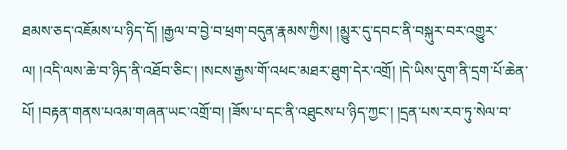ཐམས་ཅད་འཇོམས་པ་ཉིད་དོ། །རྒྱལ་བ་བྱེ་བ་ཕྲག་བདུན་རྣམས་ཀྱིས། །མྱུར་དུ་དབང་ནི་བསྐུར་བར་འགྱུར་ལ། །འདི་ལས་ཆེ་བ་ཉིད་ནི་འཐོབ་ཅིང་། །སངས་རྒྱས་གོ་འཕང་མཐར་ཐུག་དེར་འགྲོ། །དེ་ཡིས་དུག་ནི་དྲག་པོ་ཆེན་པོ། །བརྟན་གནས་པའམ་གཞན་ཡང་འགྲོ་བ། །ཟོས་པ་དང་ནི་འཐུངས་པ་ཉིད་ཀྱང་། །དྲན་པས་རབ་ཏུ་སེལ་བ་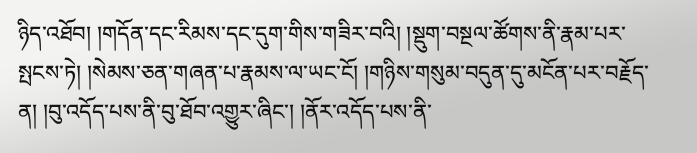ཉིད་འཐོབ། །གདོན་དང་རིམས་དང་དུག་གིས་གཟིར་བའི། །སྡུག་བསྔལ་ཚོགས་ནི་རྣམ་པར་སྤངས་ཏེ། །སེམས་ཅན་གཞན་པ་རྣམས་ལ་ཡང་ངོ། །གཉིས་གསུམ་བདུན་དུ་མངོན་པར་བརྗོད་ན། །བུ་འདོད་པས་ནི་བུ་ཐོབ་འགྱུར་ཞིང་། །ནོར་འདོད་པས་ནི་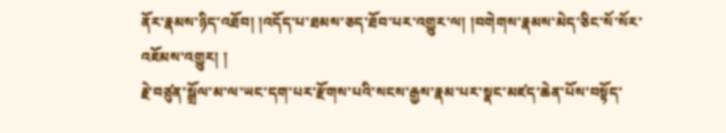ནོར་རྣམས་ཉིད་འཐོབ། །འདོད་པ་ཐམས་ཅད་ཐོབ་པར་འགྱུར་ལ། །བགེགས་རྣམས་མེད་ཅིང་སོ་སོར་འཇོམས་འགྱུར། །
རྗེ་བཙུན་སྒྲོལ་མ་ལ་ཡང་དག་པར་རྫོགས་པའི་སངས་རྒྱས་རྣམ་པར་སྣང་མཛད་ཆེན་པོས་བསྟོད་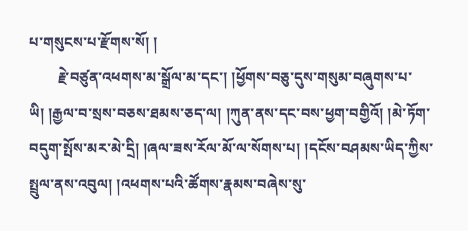པ་གསུངས་པ་རྫོགས་སོ། །
        རྗེ་བཙུན་འཕགས་མ་སྒྲོལ་མ་དང་། །ཕྱོགས་བཅུ་དུས་གསུམ་བཞུགས་པ་ཡི། །རྒྱལ་བ་སྲས་བཅས་ཐམས་ཅད་ལ། །ཀུན་ནས་དང་བས་ཕྱག་བགྱིའོ། །མེ་ཏོག་བདུག་སྤོས་མར་མེ་དྲི། །ཞལ་ཟས་རོལ་མོ་ལ་སོགས་པ། །དངོས་བཤམས་ཡིད་ཀྱིས་སྤྲུལ་ནས་འབུལ། །འཕགས་པའི་ཚོགས་རྣམས་བཞེས་སུ་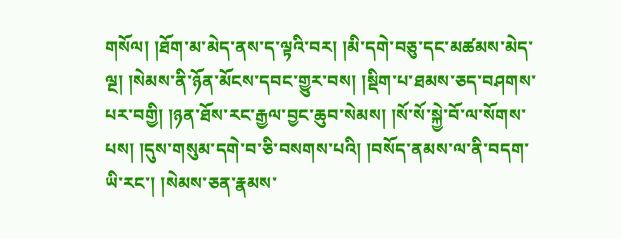གསོལ། །ཐོག་མ་མེད་ནས་ད་ལྟའི་བར། །མི་དགེ་བཅུ་དང་མཚམས་མེད་ལྔ། །སེམས་ནི་ཉོན་མོངས་དབང་གྱུར་བས། །སྡིག་པ་ཐམས་ཅད་བཤགས་པར་བགྱི། །ཉན་ཐོས་རང་རྒྱལ་བྱང་ཆུབ་སེམས། །སོ་སོ་སྐྱེ་བོ་ལ་སོགས་པས། །དུས་གསུམ་དགེ་བ་ཅི་བསགས་པའི། །བསོད་ནམས་ལ་ནི་བདག་ཡི་རང་། །སེམས་ཅན་རྣམས་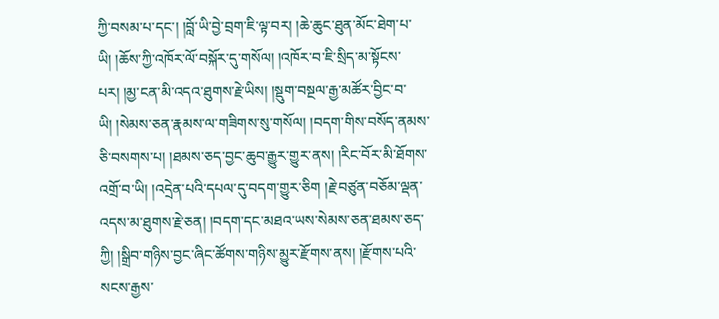ཀྱི་བསམ་པ་དང་། །བློ་ཡི་བྱེ་བྲག་ཇི་ལྟ་བར། །ཆེ་ཆུང་ཐུན་མོང་ཐེག་པ་ཡི། །ཆོས་ཀྱི་འཁོར་ལོ་བསྐོར་དུ་གསོལ། །འཁོར་བ་ཇི་སྲིད་མ་སྟོངས་པར། །མྱ་ངན་མི་འདའ་ཐུགས་རྗེ་ཡིས། །སྡུག་བསྔལ་རྒྱ་མཚོར་བྱིང་བ་ཡི། །སེམས་ཅན་རྣམས་ལ་གཟིགས་སུ་གསོལ། །བདག་གིས་བསོད་ནམས་ཅི་བསགས་པ། །ཐམས་ཅད་བྱང་ཆུབ་རྒྱུར་གྱུར་ནས། །རིང་བོར་མི་ཐོགས་འགྲོ་བ་ཡི། །འདྲེན་པའི་དཔལ་དུ་བདག་གྱུར་ཅིག །རྗེ་བཙུན་བཅོམ་ལྡན་འདས་མ་ཐུགས་རྗེ་ཅན། །བདག་དང་མཐའ་ཡས་སེམས་ཅན་ཐམས་ཅད་ཀྱི། །སྒྲིབ་གཉིས་བྱང་ཞིང་ཚོགས་གཉིས་མྱུར་རྫོགས་ནས། །རྫོགས་པའི་སངས་རྒྱས་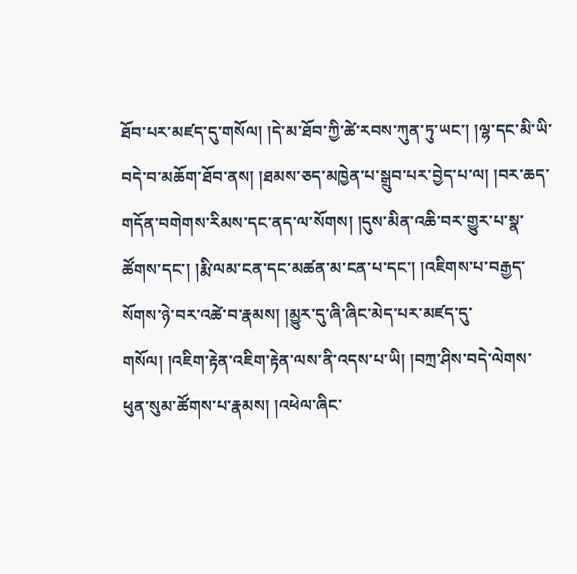ཐོབ་པར་མཛད་དུ་གསོལ། །དེ་མ་ཐོབ་ཀྱི་ཚེ་རབས་ཀུན་ཏུ་ཡང་། །ལྷ་དང་མི་ཡི་བདེ་བ་མཆོག་ཐོབ་ནས། །ཐམས་ཅད་མཁྱེན་པ་སྒྲུབ་པར་བྱེད་པ་ལ། །བར་ཆད་གདོན་བགེགས་རིམས་དང་ནད་ལ་སོགས། །དུས་མིན་འཆི་བར་གྱུར་པ་སྣ་ཚོགས་དང་། །རྨི་ལམ་ངན་དང་མཚན་མ་ངན་པ་དང་། །འཇིགས་པ་བརྒྱད་སོགས་ཉེ་བར་འཚེ་བ་རྣམས། །མྱུར་དུ་ཞི་ཞིང་མེད་པར་མཛད་དུ་གསོལ། །འཇིག་རྟེན་འཇིག་རྟེན་ལས་ནི་འདས་པ་ཡི། །བཀྲ་ཤིས་བདེ་ལེགས་ཕུན་སུམ་ཚོགས་པ་རྣམས། །འཕེལ་ཞིང་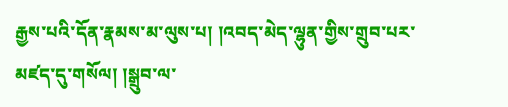རྒྱས་པའི་དོན་རྣམས་མ་ལུས་པ། །འབད་མེད་ལྷུན་གྱིས་གྲུབ་པར་མཛད་དུ་གསོལ། །སྒྲུབ་ལ་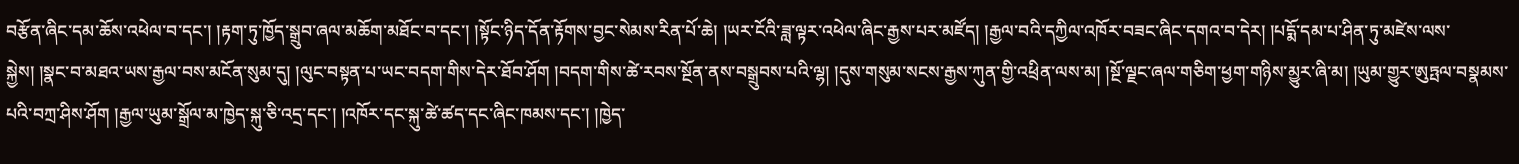བརྩོན་ཞིང་དམ་ཆོས་འཕེལ་བ་དང་། །རྟག་ཏུ་ཁྱོད་སྒྲུབ་ཞལ་མཆོག་མཐོང་བ་དང་། །སྟོང་ཉིད་དོན་རྟོགས་བྱང་སེམས་རིན་པོ་ཆེ། །ཡར་ངོའི་ཟླ་ལྟར་འཕེལ་ཞིང་རྒྱས་པར་མཛོད། །རྒྱལ་བའི་དཀྱིལ་འཁོར་བཟང་ཞིང་དགའ་བ་དེར། །པདྨོ་དམ་པ་ཤིན་ཏུ་མཛེས་ལས་སྐྱེས། །སྣང་བ་མཐའ་ཡས་རྒྱལ་བས་མངོན་སུམ་དུ། །ལུང་བསྟན་པ་ཡང་བདག་གིས་དེར་ཐོབ་ཤོག །བདག་གིས་ཚེ་རབས་སྔོན་ནས་བསྒྲུབས་པའི་ལྷ། །དུས་གསུམ་སངས་རྒྱས་ཀུན་གྱི་འཕྲིན་ལས་མ། །སྔོ་ལྗང་ཞལ་གཅིག་ཕྱག་གཉིས་མྱུར་ཞི་མ། །ཡུམ་གྱུར་ཨུཏྤལ་བསྣམས་པའི་བཀྲ་ཤིས་ཤོག །རྒྱལ་ཡུམ་སྒྲོལ་མ་ཁྱེད་སྐུ་ཅི་འདྲ་དང་། །འཁོར་དང་སྐུ་ཚེ་ཚད་དང་ཞིང་ཁམས་དང་། །ཁྱེད་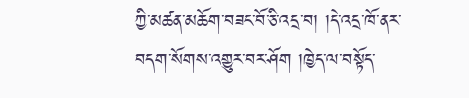ཀྱི་མཚན་མཆོག་བཟང་བོ་ཅི་འདྲ་བ། །དེ་འདྲ་ཁོ་ནར་བདག་སོགས་འགྱུར་བར་ཤོག །ཁྱེད་ལ་བསྟོད་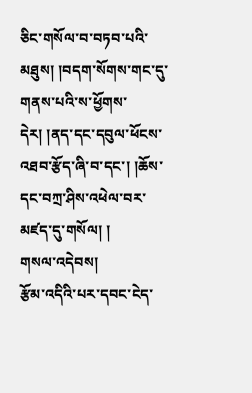ཅིང་གསོལ་བ་བཏབ་པའི་མཐུས། །བདག་སོགས་གང་དུ་གནས་པའི་ས་ཕྱོགས་དེར། །ནད་དང་དབུལ་ཕོངས་འཐབ་རྩོད་ཞི་བ་དང་། །ཆོས་དང་བཀྲ་ཤིས་འཕེལ་བར་མཛད་དུ་གསོལ། །
གསལ་འདེབས།
རྩོམ་འདིའི་པར་དབང་ངེད་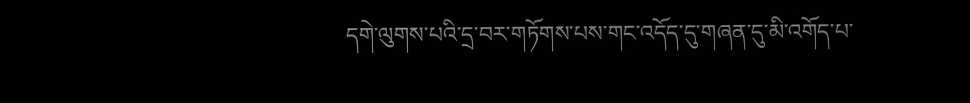དགེ་ལུགས་པའི་དྲ་བར་གཏོགས་པས་གང་འདོད་དུ་གཞན་དུ་མི་འགོད་པ་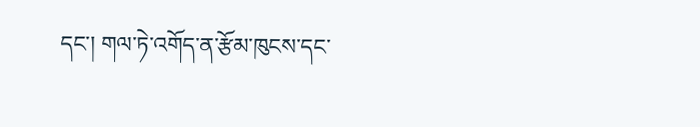དང་། གལ་ཏེ་འགོད་ན་རྩོམ་ཁུངས་དང་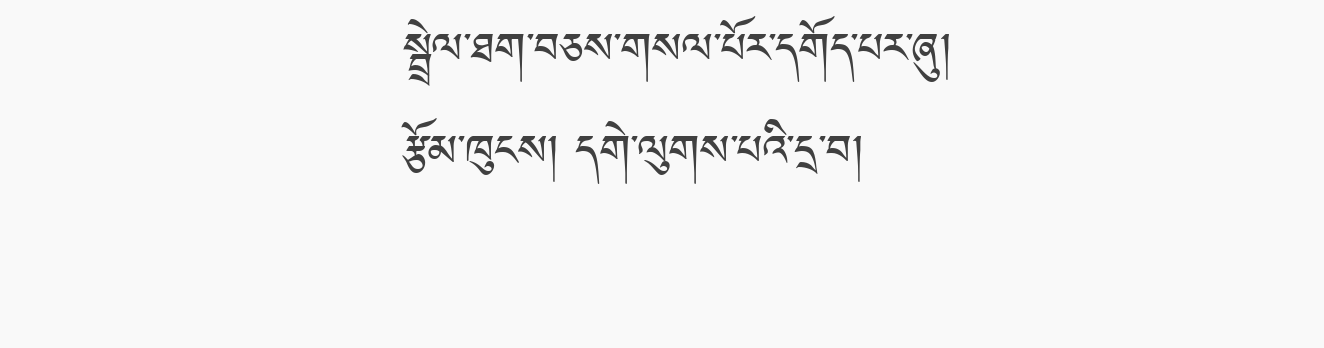སྦྲེལ་ཐག་བཅས་གསལ་པོར་དགོད་པར་ཞུ།
རྩོམ་ཁུངས། དགེ་ལུགས་པའི་དྲ་བ།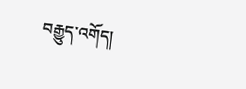བརྒྱུད་འགོད།